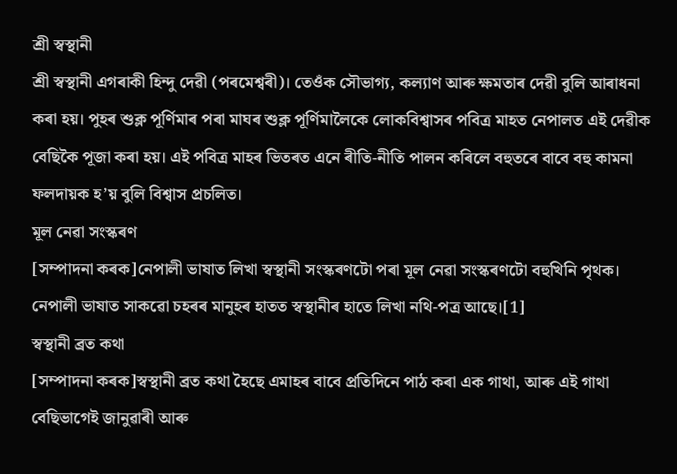শ্ৰী স্বস্থানী
শ্ৰী স্বস্থানী এগৰাকী হিন্দু দেৱী (পৰমেশ্বৰী)। তেওঁক সৌভাগ্য, কল্যাণ আৰু ক্ষমতাৰ দেৱী বুলি আৰাধনা কৰা হয়। পুহৰ শুক্ল পূৰ্ণিমাৰ পৰা মাঘৰ শুক্ল পূৰ্ণিমালৈকে লোকবিশ্বাসৰ পবিত্ৰ মাহত নেপালত এই দেৱীক বেছিকৈ পূজা কৰা হয়। এই পবিত্ৰ মাহৰ ভিতৰত এনে ৰীতি-নীতি পালন কৰিলে বহুতৰে বাবে বহু কামনা ফলদায়ক হ’য় বুলি বিশ্বাস প্ৰচলিত।
মূল নেৱা সংস্কৰণ
[সম্পাদনা কৰক]নেপালী ভাষাত লিখা স্বস্থানী সংস্কৰণটো পৰা মূল নেৱা সংস্কৰণটো বহুখিনি পৃথক। নেপালী ভাষাত সাকৱো চহৰৰ মানুহৰ হাতত স্বস্থানীৰ হাতে লিখা নথি-পত্ৰ আছে।[1]
স্বস্থানী ব্ৰত কথা
[সম্পাদনা কৰক]স্বস্থানী ব্ৰত কথা হৈছে এমাহৰ বাবে প্ৰতিদিনে পাঠ কৰা এক গাথা, আৰু এই গাথা বেছিভাগেই জানুৱাৰী আৰু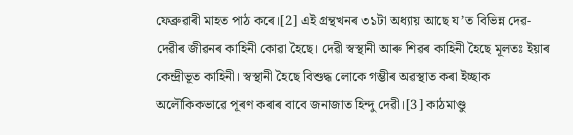ফেব্ৰুৱাৰী মাহত পাঠ কৰে।[2] এই গ্ৰন্থখনৰ ৩১টা অধ্যায় আছে য’ত বিভিন্ন দেৱ-দেৱীৰ জীৱনৰ কাহিনী কোৱা হৈছে। দেৱী স্বস্থানী আৰু শিৱৰ কাহিনী হৈছে মূলতঃ ইয়াৰ কেন্দ্ৰীভূত কাহিনী। স্বস্থানী হৈছে বিশুদ্ধ লোকে গম্ভীৰ অৱস্থাত কৰা ইচ্ছাক অলৌকিকভাৱে পূৰণ কৰাৰ বাবে জনাজাত হিন্দু দেৱী।[3] কাঠমাণ্ডু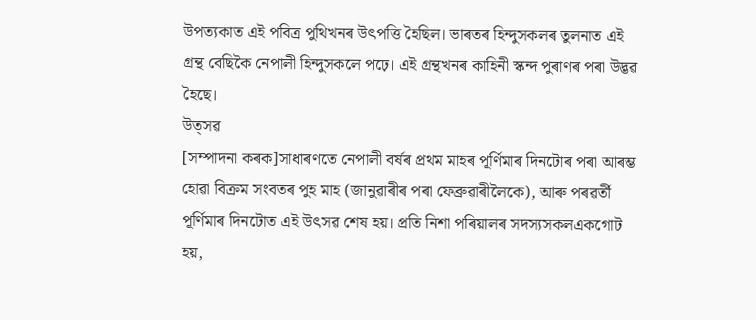উপত্যকাত এই পবিত্ৰ পুথিখনৰ উৎপত্তি হৈছিল। ভাৰতৰ হিন্দুসকলৰ তুলনাত এই গ্ৰন্থ বেছিকৈ নেপালী হিন্দুসকলে পঢ়ে। এই গ্ৰন্থখনৰ কাহিনী স্কন্দ পুৰাণৰ পৰা উদ্ভৱ হৈছে।
উত্সৱ
[সম্পাদনা কৰক]সাধাৰণতে নেপালী বৰ্ষৰ প্ৰথম মাহৰ পূৰ্ণিমাৰ দিনটোৰ পৰা আৰম্ভ হোৱা বিক্ৰম সংবতৰ পুহ মাহ (জানুৱাৰীৰ পৰা ফেব্ৰুৱাৰীলৈকে), আৰু পৰৱৰ্তী পূৰ্ণিমাৰ দিনটোত এই উৎসৱ শেষ হয়। প্ৰতি নিশা পৰিয়ালৰ সদস্যসকলএকগোট হয়,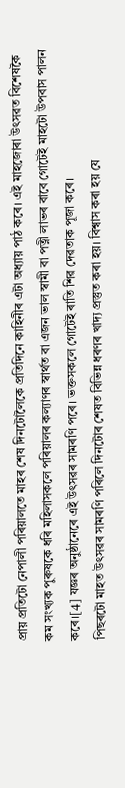প্ৰায় প্ৰতিটো নেপালী পৰিয়ালতে মাহৰ শেষ দিনটোলৈকে প্ৰতিদিনে কাহিনীৰ এটা অধ্যায় পাঠ কৰে। এই মাহজোৰা উৎসৱত বিশেষকৈ কম সংখ্যক পুৰুষকে ধৰি মহিলাসকলে পৰিয়ালৰ কল্যাণৰ স্বাৰ্থত বা এজন ভাল স্বামী বা পত্নী লাভৰ বাবে গোটেই মাহটো উপবাস পালন কৰে।[4] যজ্ঞৰ অনুষ্ঠানেৰে এই উৎসৱৰ সামৰণি পৰে। ভক্তসকলে গোটেই ৰাতি শিৱ দেৱতাক পূজা কৰে।
পিছৰটো মাহত উৎসৱৰ সামৰণি পৰিলে দিনটোৰ শেষত বিভিন্ন ধৰণৰ খাদ্য প্ৰস্তুত কৰা হয়। বিশ্বাস কৰা হয় যে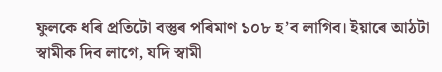ফুলকে ধৰি প্ৰতিটো বস্তুৰ পৰিমাণ ১০৮ হ’ব লাগিব। ইয়াৰে আঠটা স্বামীক দিব লাগে, যদি স্বামী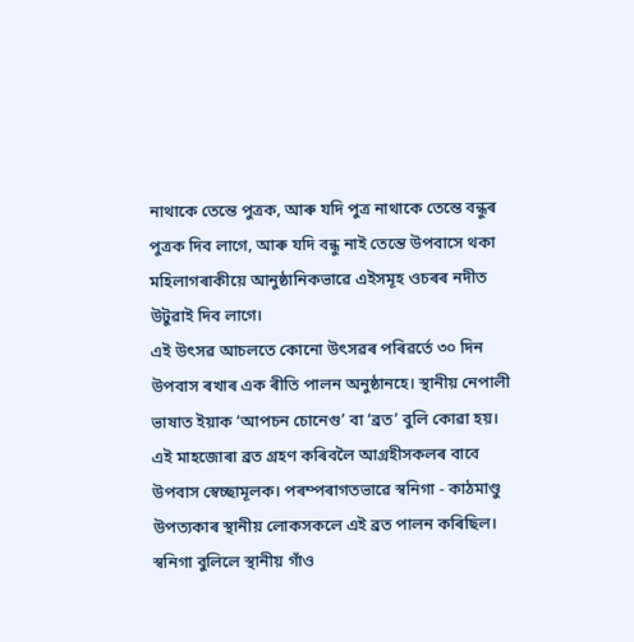নাথাকে তেন্তে পুত্ৰক, আৰু যদি পুত্ৰ নাথাকে তেন্তে বন্ধুৰ পুত্ৰক দিব লাগে, আৰু যদি বন্ধু নাই তেন্তে উপবাসে থকা মহিলাগৰাকীয়ে আনুষ্ঠানিকভাৱে এইসমূহ ওচৰৰ নদীত উটুৱাই দিব লাগে।
এই উৎসৱ আচলতে কোনো উৎসৱৰ পৰিৱৰ্তে ৩০ দিন উপবাস ৰখাৰ এক ৰীতি পালন অনুষ্ঠানহে। স্থানীয় নেপালী ভাষাত ইয়াক ‘আপচন চোনেগু’ বা ‘ব্ৰত’ বুলি কোৱা হয়। এই মাহজোৰা ব্ৰত গ্ৰহণ কৰিবলৈ আগ্ৰহীসকলৰ বাবে উপবাস স্বেচ্ছামূলক। পৰম্পৰাগতভাৱে স্বনিগা - কাঠমাণ্ডু উপত্যকাৰ স্থানীয় লোকসকলে এই ব্ৰত পালন কৰিছিল। স্বনিগা বুলিলে স্থানীয় গাঁও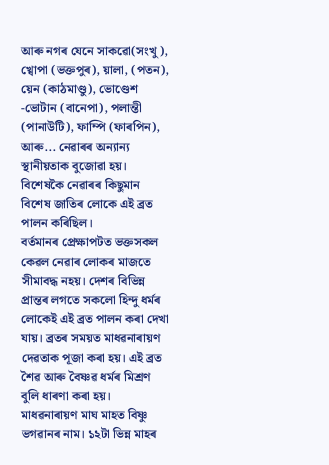আৰু নগৰ যেনে সাকৱো(সংখু), খ্ৱোপা (ভক্তপুৰ), য়ালা, (পতন), য়েন (কাঠমাণ্ডু), ভোণ্ডেশ -ভোটান (বানেপা), পলান্তী (পানাউটি), ফাম্পি (ফাৰপিন), আৰু... নেৱাৰৰ অন্যান্য স্থানীয়তাক বুজোৱা হয়। বিশেষকৈ নেৱাৰৰ কিছুমান বিশেষ জাতিৰ লোকে এই ব্ৰত পালন কৰিছিল।
বৰ্তমানৰ প্ৰেক্ষাপটত ভক্তসকল কেৱল নেৱাৰ লোকৰ মাজতে সীমাবদ্ধ নহয়। দেশৰ বিভিন্ন প্ৰান্তৰ লগতে সকলো হিন্দু ধৰ্মৰ লোকেই এই ব্ৰত পালন কৰা দেখা যায়। ব্ৰতৰ সময়ত মাধৱনাৰায়ণ দেৱতাক পূজা কৰা হয়। এই ব্ৰত শৈৱ আৰু বৈষ্ণৱ ধৰ্মৰ মিশ্ৰণ বুলি ধাৰণা কৰা হয়। মাধৱনাৰায়ণ মাঘ মাহত বিষ্ণু ভগৱানৰ নাম। ১২টা ভিন্ন মাহৰ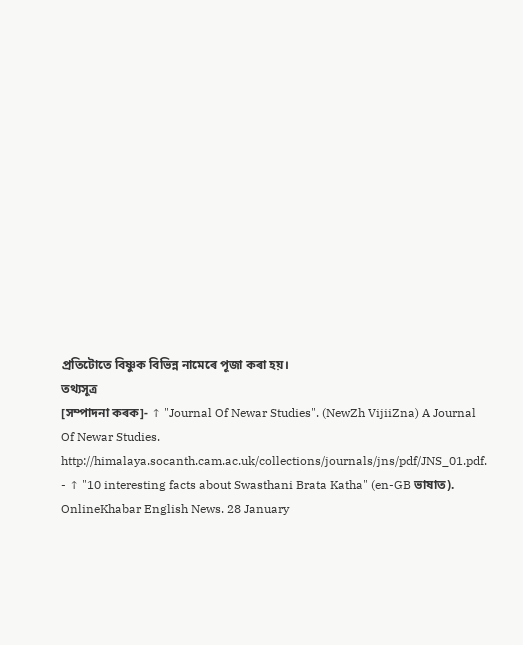প্ৰতিটোতে বিষ্ণুক বিভিন্ন নামেৰে পূজা কৰা হয়।
তথ্যসূত্ৰ
[সম্পাদনা কৰক]- ↑ "Journal Of Newar Studies". (NewZh VijiiZna) A Journal Of Newar Studies. http://himalaya.socanth.cam.ac.uk/collections/journals/jns/pdf/JNS_01.pdf.
- ↑ "10 interesting facts about Swasthani Brata Katha" (en-GB ভাষাত). OnlineKhabar English News. 28 January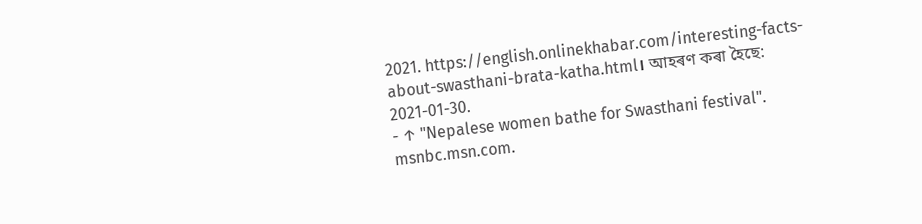2021. https://english.onlinekhabar.com/interesting-facts-about-swasthani-brata-katha.html। আহৰণ কৰা হৈছে: 2021-01-30.
- ↑ "Nepalese women bathe for Swasthani festival". msnbc.msn.com.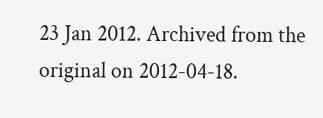23 Jan 2012. Archived from the original on 2012-04-18.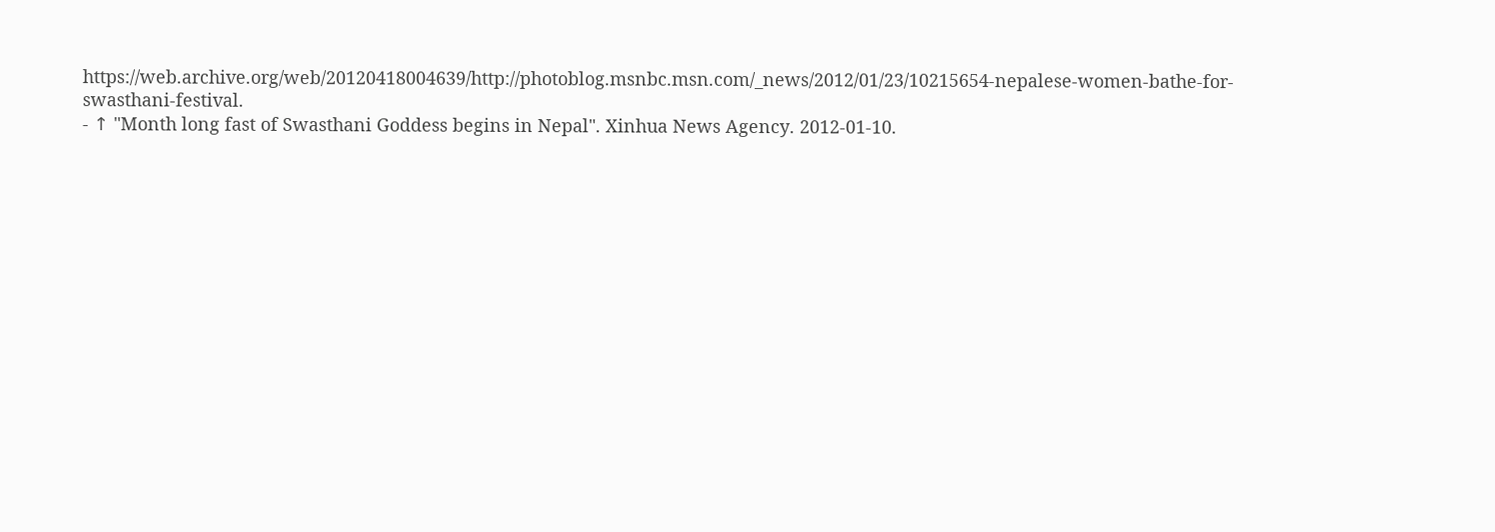https://web.archive.org/web/20120418004639/http://photoblog.msnbc.msn.com/_news/2012/01/23/10215654-nepalese-women-bathe-for-swasthani-festival.
- ↑ "Month long fast of Swasthani Goddess begins in Nepal". Xinhua News Agency. 2012-01-10.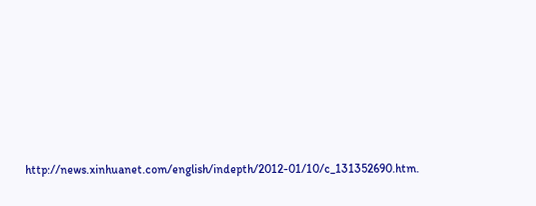http://news.xinhuanet.com/english/indepth/2012-01/10/c_131352690.htm.